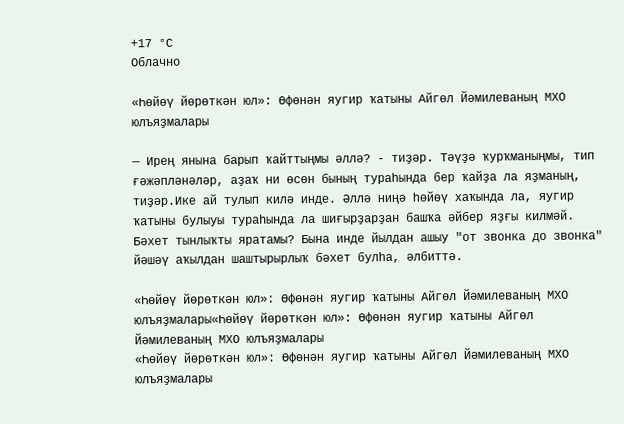+17 °С
Облачно

«Һөйөү йөрөткән юл»: Өфөнән яугир ҡатыны Айгөл Йәмилеваның МХО юлъяҙмалары

— Ирең янына барып ҡайттыңмы әллә? - тиҙәр. Тәүҙә ҡурҡманыңмы, тип ғәжәпләнәләр, аҙаҡ ни өсөн бының тураһында бер ҡайҙа ла яҙманың, тиҙәр.Ике ай тулып килә инде. Әллә ниңә һөйөү хаҡында ла, яугир ҡатыны булыуы тураһында ла шиғырҙарҙан башҡа әйбер яҙғы килмәй. Бәхет тынлыҡты яратамы? Бына инде йылдан ашыу "от звонка до звонка" йәшәү аҡылдан шаштырырлыҡ бәхет булһа, әлбиттә.

«Һөйөү йөрөткән юл»: Өфөнән яугир ҡатыны Айгөл Йәмилеваның МХО юлъяҙмалары«Һөйөү йөрөткән юл»: Өфөнән яугир ҡатыны Айгөл Йәмилеваның МХО юлъяҙмалары
«Һөйөү йөрөткән юл»: Өфөнән яугир ҡатыны Айгөл Йәмилеваның МХО юлъяҙмалары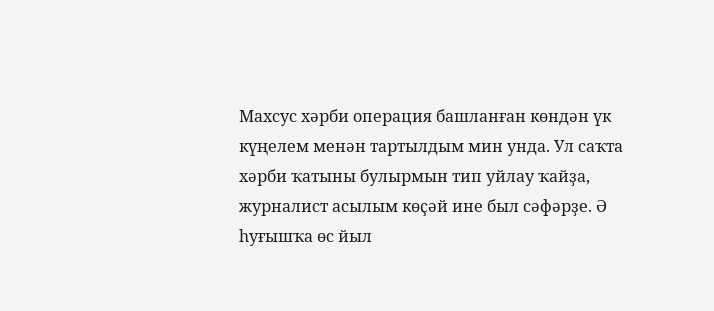Махсус хәрби операция башланған көндән үк күңелем менән тартылдым мин унда. Ул саҡта хәрби ҡатыны булырмын тип уйлау ҡайҙа, журналист асылым көҫәй ине был сәфәрҙе. Ә һуғышҡа өс йыл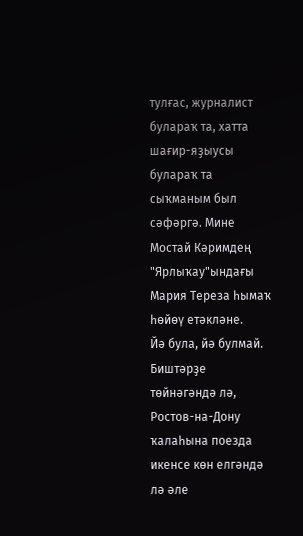тулғас, журналист булараҡ та, хатта шағир-яҙыусы булараҡ та сыҡманым был сәфәргә. Мине Мостай Кәримдең "Ярлыҡау"ындағы Мария Тереза һымаҡ һөйөү етәкләне.
Йә була, йә булмай. Биштәрҙе төйнәгәндә лә, Ростов-на-Дону ҡалаһына поезда икенсе көн елгәндә лә әле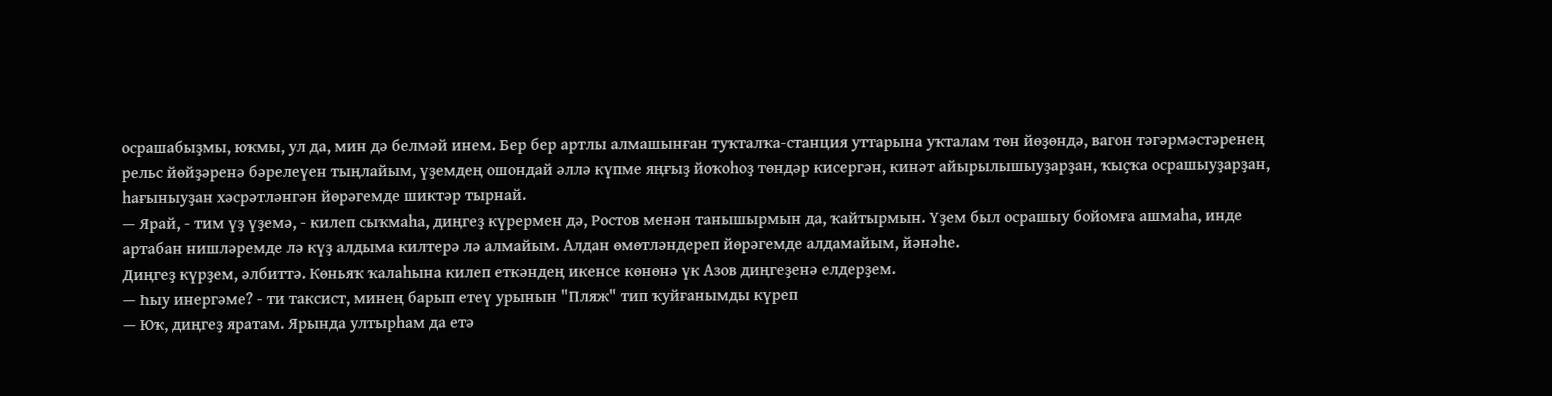осрашабыҙмы, юҡмы, ул да, мин дә белмәй инем. Бер бер артлы алмашынған туҡталҡа-станция уттарына уҡталам төн йөҙөндә, вагон тәгәрмәстәренең рельс йөйҙәренә бәрелеүен тыңлайым, үҙемдең ошондай әллә күпме яңғыҙ йоҡоһоҙ төндәр кисергән, кинәт айырылышыуҙарҙан, ҡыҫҡа осрашыуҙарҙан, һағыныуҙан хәсрәтләнгән йөрәгемде шиктәр тырнай.
— Ярай, - тим үҙ үҙемә, - килеп сыҡмаһа, диңгеҙ күрермен дә, Ростов менән танышырмын да, ҡайтырмын. Үҙем был осрашыу бойомға ашмаһа, инде артабан нишләремде лә күҙ алдыма килтерә лә алмайым. Алдан өмөтләндереп йөрәгемде алдамайым, йәнәһе.
Диңгеҙ күрҙем, әлбиттә. Көньяҡ ҡалаһына килеп еткәндең икенсе көнөнә үк Азов диңгеҙенә елдерҙем.
— Һыу инергәме? - ти таксист, минең барып етеү урынын "Пляж" тип ҡуйғанымды күреп
— Юҡ, диңгеҙ яратам. Ярында ултырһам да етә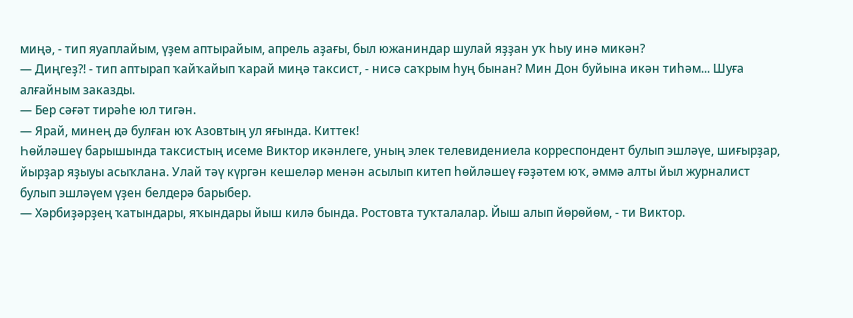миңә, - тип яуаплайым, үҙем аптырайым, апрель аҙағы, был южаниндар шулай яҙҙан уҡ һыу инә микән?
— Диңгеҙ?! - тип аптырап ҡайҡайып ҡарай миңә таксист, - нисә саҡрым һуң бынан? Мин Дон буйына икән тиһәм... Шуға алғайным заказды.
— Бер сәғәт тирәһе юл тигән.
— Ярай, минең дә булған юҡ Азовтың ул яғында. Киттек!
Һөйләшеү барышында таксистың исеме Виктор икәнлеге, уның элек телевидениела корреспондент булып эшләүе, шиғырҙар, йырҙар яҙыуы асыҡлана. Улай тәү күргән кешеләр менән асылып китеп һөйләшеү ғәҙәтем юҡ, әммә алты йыл журналист булып эшләүем үҙен белдерә барыбер.
— Хәрбиҙәрҙең ҡатындары, яҡындары йыш килә бында. Ростовта туҡталалар. Йыш алып йөрөйөм, - ти Виктор.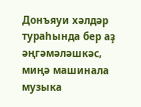Донъяуи хәлдәр тураһында бер аҙ әңгәмәләшкәс, миңә машинала музыка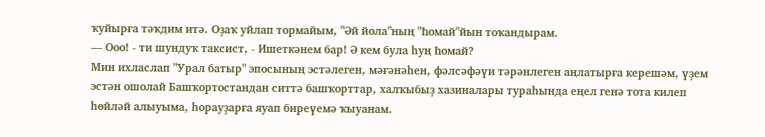ҡуйырға тәҡдим итә. Оҙаҡ уйлап тормайым, "Әй йола"ның "Һомай"йын тоҡандырам.
— Ооо! - ти шундуҡ таксист, - Ишеткәнем бар! Ә кем була һуң Һомай?
Мин ихласлап "Урал батыр" эпосының эстәлеген, мәғәнәһен, фәлсәфәүи тәрәнлеген аңлатырға керешәм, үҙем эстән ошолай Башҡортостандан ситтә башҡорттар, халҡыбыҙ хазиналары тураһында еңел генә тота килеп һөйләй алыуыма, һорауҙарға яуап биреүемә ҡыуанам.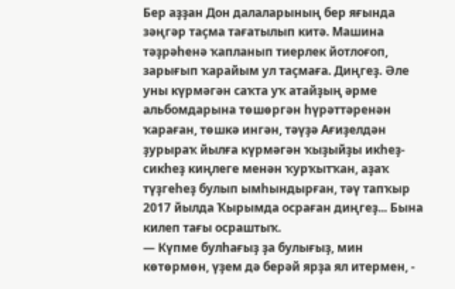Бер аҙҙан Дон далаларының бер яғында зәңгәр таҫма тағатылып китә. Машина тәҙрәһенә ҡапланып тиерлек йотлоғоп, зарығып ҡарайым ул таҫмаға. Диңгеҙ. Әле уны күрмәгән саҡта уҡ атайҙың әрме альбомдарына төшөргән һүрәттәренән ҡараған, төшкә ингән, тәүҙә Ағиҙелдән ҙурыраҡ йылға күрмәгән ҡыҙыйҙы икһеҙ-сикһеҙ киңлеге менән ҡурҡытҡан, аҙаҡ түҙгеһеҙ булып ымһындырған, тәү тапҡыр 2017 йылда Ҡырымда осраған диңгеҙ... Бына килеп тағы осраштыҡ.
— Күпме булһағыҙ ҙа булығыҙ, мин көтөрмөн, үҙем дә берәй ярҙа ял итермен, -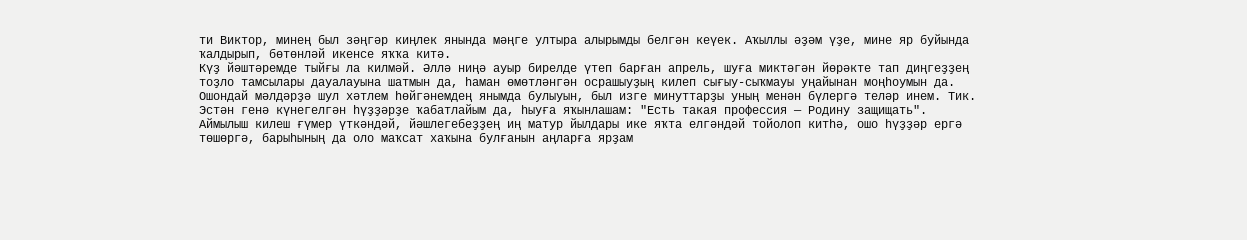ти Виктор, минең был зәңгәр киңлек янында мәңге ултыра алырымды белгән кеүек. Аҡыллы әҙәм үҙе, мине яр буйында ҡалдырып, бөтөнләй икенсе яҡҡа китә.
Күҙ йәштәремде тыйғы ла килмәй. Әллә ниңә ауыр бирелде үтеп барған апрель, шуға миктәгән йөрәкте тап диңгеҙҙең тоҙло тамсылары дауалауына шатмын да, һаман өмөтләнгән осрашыуҙың килеп сығыу-сыҡмауы уңайынан моңһоумын да. Ошондай мәлдәрҙә шул хәтлем һөйгәнемдең янымда булыуын, был изге минуттарҙы уның менән бүлергә теләр инем. Тик. Эстән генә күнегелгән һүҙҙәрҙе ҡабатлайым да, һыуға яҡынлашам: "Есть такая профессия — Родину защищать". Аймылыш килеш ғүмер үткәндәй, йәшлегебеҙҙең иң матур йылдары ике яҡта елгәндәй тойолоп китһә, ошо һүҙҙәр ергә төшөргә, барыһының да оло маҡсат хаҡына булғанын аңларға ярҙам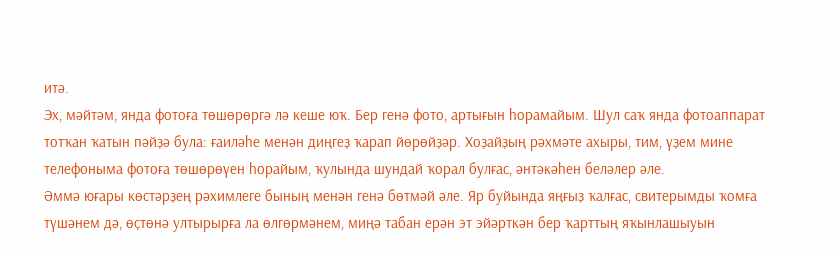итә.
Эх, мәйтәм, янда фотоға төшөрөргә лә кеше юҡ. Бер генә фото, артығын һорамайым. Шул саҡ янда фотоаппарат тотҡан ҡатын пәйҙә була: ғаиләһе менән диңгеҙ ҡарап йөрөйҙәр. Хоҙайҙың рәхмәте ахыры, тим, үҙем мине телефоныма фотоға төшөрөүен һорайым, ҡулында шундай ҡорал булғас, әнтәкәһен беләлер әле.
Әммә юғары көстәрҙең рәхимлеге бының менән генә бөтмәй әле. Яр буйында яңғыҙ ҡалғас, свитерымды ҡомға түшәнем дә, өҫтөнә ултырырға ла өлгөрмәнем, миңә табан ерән эт эйәрткән бер ҡарттың яҡынлашыуын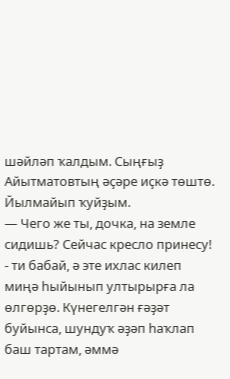шәйләп ҡалдым. Сыңғыҙ Айытматовтың әҫәре иҫкә төштө. Йылмайып ҡуйҙым.
— Чего же ты, дочка, на земле сидишь? Сейчас кресло принесу! - ти бабай, ә эте ихлас килеп миңә һыйынып ултырырға ла өлгөрҙө. Күнегелгән ғәҙәт буйынса, шундуҡ әҙәп һаҡлап баш тартам, әммә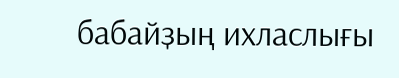бабайҙың ихласлығы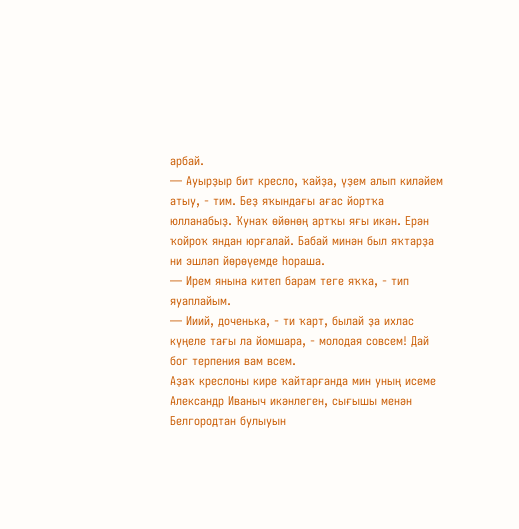арбай.
— Ауырҙыр бит кресло, ҡайҙа, үҙем алып киләйем атыу, - тим. Беҙ яҡындағы ағас йортҡа юлланабыҙ. Ҡунаҡ өйөнөң артҡы яғы икән. Ерән ҡойроҡ яндан юрғалай. Бабай минән был яҡтарҙа ни эшләп йөрөүемде һораша.
— Ирем янына китеп барам теге яҡҡа, - тип яуаплайым.
— Ииий, доченька, - ти ҡарт, былай ҙа ихлас күңеле тағы ла йомшара, - молодая совсем! Дай бог терпения вам всем.
Аҙаҡ креслоны кире ҡайтарғанда мин уның исеме Александр Иваныч икәнлеген, сығышы менән Белгородтан булыуын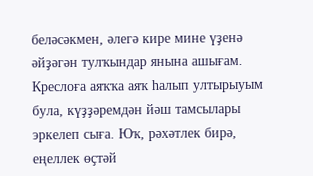беләсәкмен, әлегә кире мине үҙенә әйҙәгән тулҡындар янына ашығам.
Креслоға аяҡҡа аяҡ һалып ултырыуым була, күҙҙәремдән йәш тамсылары эркелеп сыға. Юҡ, рәхәтлек бирә, еңеллек өҫтәй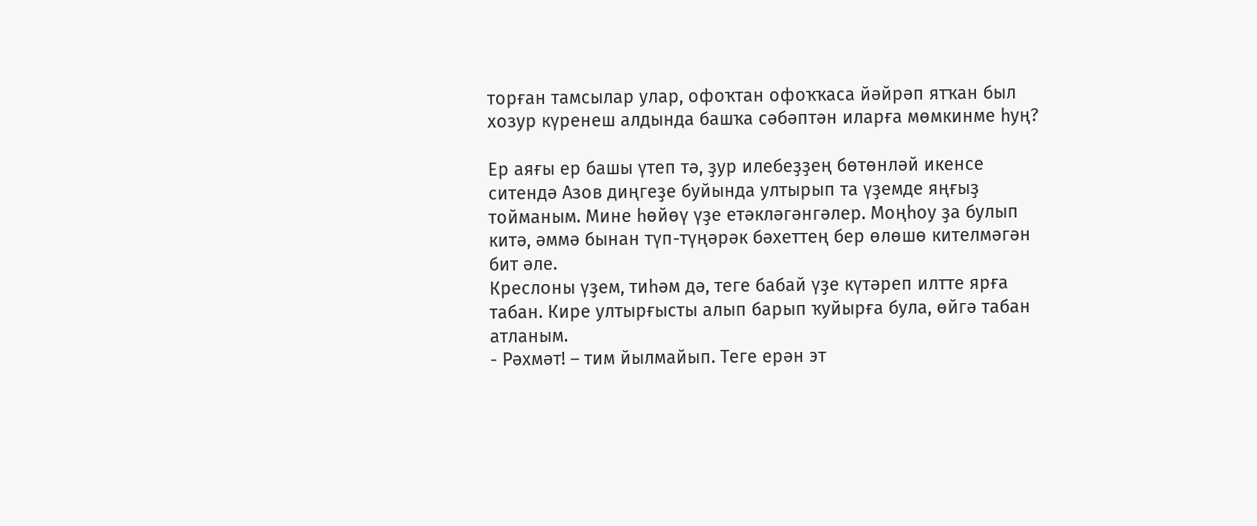торған тамсылар улар, офоҡтан офоҡҡаса йәйрәп ятҡан был хозур күренеш алдында башҡа сәбәптән иларға мөмкинме һуң?

Ер аяғы ер башы үтеп тә, ҙур илебеҙҙең бөтөнләй икенсе ситендә Азов диңгеҙе буйында ултырып та үҙемде яңғыҙ тойманым. Мине һөйөү үҙе етәкләгәнгәлер. Моңһоу ҙа булып китә, әммә бынан түп-түңәрәк бәхеттең бер өлөшө кителмәгән бит әле.
Креслоны үҙем, тиһәм дә, теге бабай үҙе күтәреп илтте ярға табан. Кире ултырғысты алып барып ҡуйырға була, өйгә табан атланым.
- Рәхмәт! – тим йылмайып. Теге ерән эт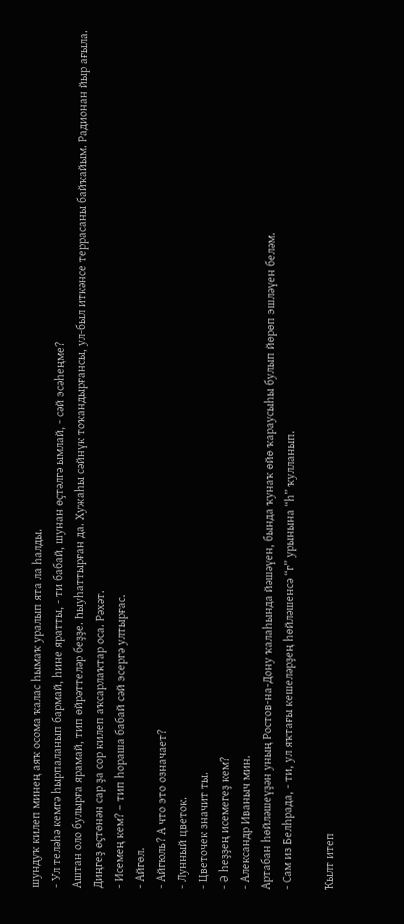шундуҡ килеп минең аяҡ осома ҡалас һымаҡ уралып ята ла һалды.
- Ул теләһә кемгә һырпаланып бармай, һине яратты, - ти бабай, шунан өҫтәлгә ымлай, - сәй эсәһеңме?
Аштан оло булырға ярамай, тип өйрәттеләр беҙҙе. Һыуһаттырған да. Хужаһы сәйнүк тоҡандырғансы, ул-был иткәнсе террасаны байҡайым. Радионан йыр ағыла. Диңгеҙ өҫтөнән сар ҙа сор килеп аҡсарлаҡтар оса. Рәхәт.
- Исемең кем? – тип һораша бабай сәй эсергә ултырғас.
- Айгөл.
- Айгюль? А что это означает?
- Лунный цветок.
- Цветочек значит ты.
- Ә һеҙҙең исемегеҙ кем?
- Александр Иваныч мин.
Артабан һөйләшеүҙән уның Ростов-на-Дону ҡалаһында йәшәүен, бында ҡунаҡ өйө ҡараусыһы булып йөрөп эшләүен беләм.
- Сам из Белһрада, - ти, ул яҡтағы кешеләрҙең һөйләшенсә “г” урынына “һ” ҡулланып.

Ҡылт итеп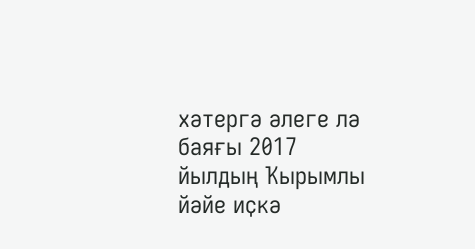хәтергә әлеге лә баяғы 2017 йылдың Ҡырымлы йәйе иҫкә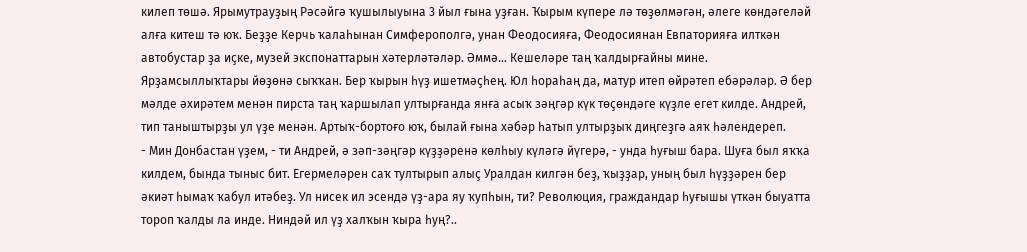килеп төшә. Ярымутрауҙың Рәсәйгә ҡушылыуына 3 йыл ғына уҙған. Ҡырым күпере лә төҙөлмәгән, әлеге көндәгеләй алға китеш тә юҡ. Беҙҙе Керчь ҡалаһынан Симферополгә, унан Феодосияға, Феодосиянан Евпаторияға илткән автобустар ҙа иҫке, музей экспонаттарын хәтерләтәләр. Әммә... Кешеләре таң ҡалдырғайны мине. Ярҙамсыллыҡтары йөҙөнә сыҡҡан. Бер ҡырын һүҙ ишетмәҫһең. Юл һораһаң да, матур итеп өйрәтеп ебәрәләр. Ә бер мәлде әхирәтем менән пирста таң ҡаршылап ултырғанда янға асыҡ зәңгәр күк төҫөндәге күҙле егет килде. Андрей, тип таныштырҙы ул үҙе менән. Артыҡ-бортоғо юҡ, былай ғына хәбәр һатып ултырҙыҡ диңгеҙгә аяҡ һәлендереп.
- Мин Донбастан үҙем, - ти Андрей, ә зәп-зәңгәр күҙҙәренә көлһыу күләгә йүгерә, - унда һуғыш бара. Шуға был яҡҡа килдем, бында тыныс бит. Егермеләрен саҡ тултырып алыҫ Уралдан килгән беҙ, ҡыҙҙар, уның был һүҙҙәрен бер әкиәт һымаҡ ҡабул итәбеҙ. Ул нисек ил эсендә үҙ-ара яу ҡупһын, ти? Революция, граждандар һуғышы үткән быуатта тороп ҡалды ла инде. Ниндәй ил үҙ халҡын ҡыра һуң?..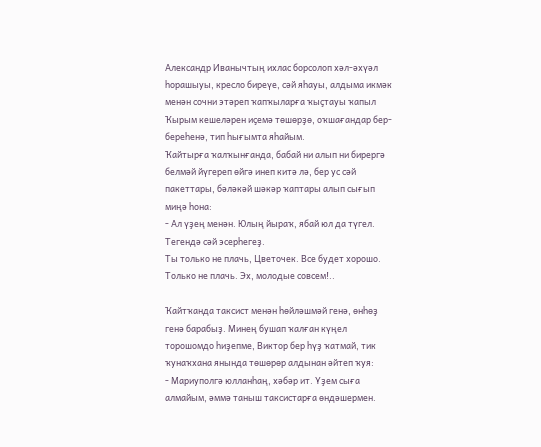Александр Иванычтың ихлас борсолоп хәл-әхүәл һорашыуы, кресло биреүе, сәй яһауы, алдыма икмәк менән сочни этәреп ҡапҡыларға ҡыҫтауы ҡапыл Ҡырым кешеләрен иҫемә төшөрҙө, оҡшағандар бер-береһенә, тип һығымта яһайым.
Ҡайтырға ҡалҡынғанда, бабай ни алып ни бирергә белмәй йүгереп өйгә инеп китә лә, бер ус сәй пакеттары, бәләкәй шәкәр ҡаптары алып сығып миңә һона:
- Ал үҙең менән. Юлың йыраҡ, ябай юл да түгел. Тегендә сәй эсерһегеҙ.
Ты только не плачь, Цветочек. Все будет хорошо. Только не плачь. Эх, молодые совсем!..

Ҡайтҡанда таксист менән һөйләшмәй генә, өнһөҙ генә барабыҙ. Минең бушап ҡалған күңел торошомдо һиҙепме, Виктор бер һүҙ ҡатмай, тик ҡунаҡхана янында төшөрөр алдынан әйтеп ҡуя:
- Мариуполгә юлланһаң, хәбәр ит. Үҙем сыға алмайым, әммә таныш таксистарға өндәшермен.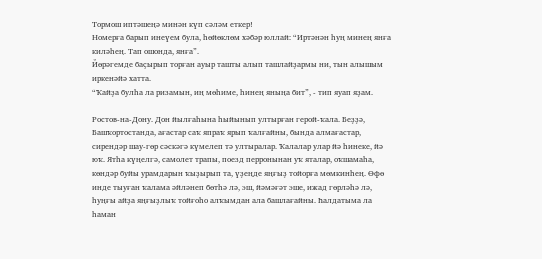Тормош иптәшеңә минән күп сәләм еткер!
Номерға барып инеүем була, һөйөклөм хәбәр юллай: “Иртәнән һуң минең янға киләһең. Тап ошонда, янға”.
Йөрәгемде баҫырып торған ауыр ташты алып ташлайҙармы ни, тын алышым иркенәйә хатта.
“Ҡайҙа булһа ла ризамын, иң мөһиме, һинең яныңа бит”, - тип яуап яҙам.

Ростов-на-Дону. Дон йылғаһына һыйынып ултырған герой-ҡала. Беҙҙә, Башҡортостанда, ағастар саҡ япраҡ ярып ҡалғайны, бында алмағастар, сирендәр шау-гөр сәскәгә күмелеп тә ултыралар. Ҡалалар улар йә һинеке, йә юҡ. Ятһа күңелгә, самолет трапы, поезд перронынан уҡ яталар, оҡшамаһа, көндәр буйы урамдарын ҡыҙырып та, үҙеңде яңғыҙ тойорға мөмкинһең. Өфө инде тыуған ҡалама әйләнеп бөтһә лә, эш, йәмәғәт эше, ижад гөрләһә лә, һуңғы айҙа яңғыҙлыҡ тойғоһо алҡымдан ала башлағайны. Һалдатыма ла һаман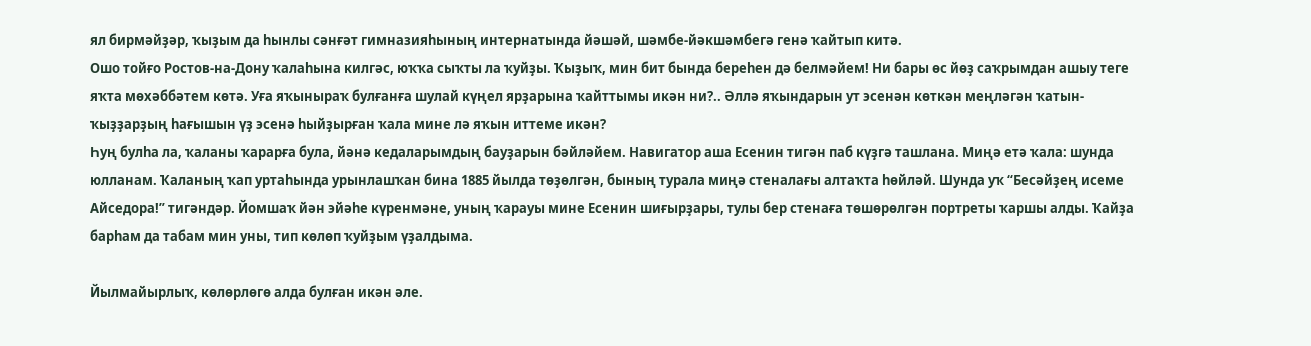ял бирмәйҙәр, ҡыҙым да һынлы сәнғәт гимназияһының интернатында йәшәй, шәмбе-йәкшәмбегә генә ҡайтып китә.
Ошо тойғо Ростов-на-Дону ҡалаһына килгәс, юҡҡа сыҡты ла ҡуйҙы. Ҡыҙыҡ, мин бит бында береһен дә белмәйем! Ни бары өс йөҙ саҡрымдан ашыу теге яҡта мөхәббәтем көтә. Уға яҡыныраҡ булғанға шулай күңел ярҙарына ҡайттымы икән ни?.. Әллә яҡындарын ут эсенән көткән меңләгән ҡатын-ҡыҙҙарҙың һағышын үҙ эсенә һыйҙырған ҡала мине лә яҡын иттеме икән?
Һуң булһа ла, ҡаланы ҡарарға була, йәнә кедаларымдың бауҙарын бәйләйем. Навигатор аша Есенин тигән паб күҙгә ташлана. Миңә етә ҡала: шунда юлланам. Ҡаланың ҡап уртаһында урынлашҡан бина 1885 йылда төҙөлгән, бының турала миңә стеналағы алтаҡта һөйләй. Шунда уҡ “Бесәйҙең исеме Айседора!” тигәндәр. Йомшаҡ йән эйәһе күренмәне, уның ҡарауы мине Есенин шиғырҙары, тулы бер стенаға төшөрөлгән портреты ҡаршы алды. Ҡайҙа барһам да табам мин уны, тип көлөп ҡуйҙым үҙалдыма.

Йылмайырлыҡ, көлөрлөгө алда булған икән әле.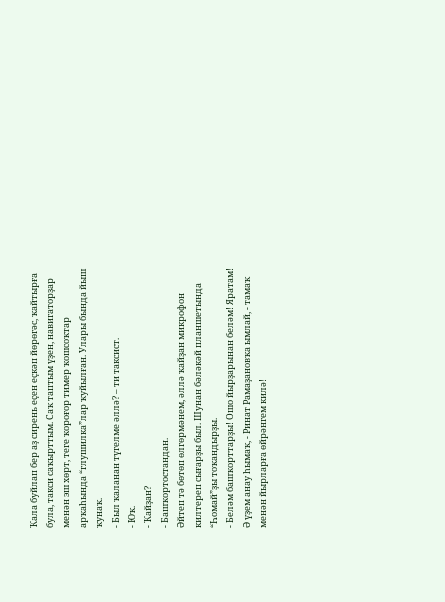Ҡала буйлап бер аҙ сирень еҫен еҫкәп йөрөгәс, ҡайтырға була, такси саҡырттым. Саҡ таптым үҙен, навигаторҙар менән эш хөрт, теге ҡороғор тимер ҡошсоҡтар арҡаһында “глушилка”лар ҡуйылған. Улары бында йыш ҡунаҡ.
- Был ҡаланан түгелме әллә? – ти таксист.
- Юҡ.
- Ҡайҙан?
- Башҡортостандан.
Әйтеп тә бөтөп өлгөрмәнем, әллә ҡайҙан микрофон килтереп сығарҙы был. Шунан бәләкәй планшетында “Һомай”ҙы тоҡандырҙы.
- Беләм башҡорттарҙы! Ошо йырҙарынан беләм! Яратам! Ә үҙем анау һымаҡ, - Ринат Рамаҙановҡа ымлай, - тамаҡ менән йырларға өйрәнгем килә!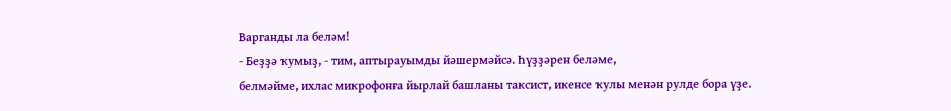Варганды ла беләм!
- Беҙҙә ҡумыҙ, - тим, аптырауымды йәшермәйсә. Һүҙҙәрен беләме,
белмәйме, ихлас микрофонға йырлай башланы таксист, икенсе ҡулы менән рулде бора үҙе.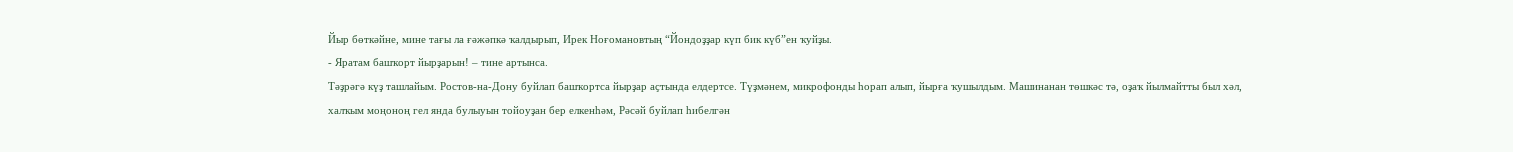Йыр бөткәйне, мине тағы ла ғәжәпкә ҡалдырып, Ирек Ноғомановтың “Йондоҙҙар күп бик күб”ен ҡуйҙы.
- Яратам башҡорт йырҙарын! – тине артынса.
Тәҙрәгә күҙ ташлайым. Ростов-на-Дону буйлап башҡортса йырҙар аҫтында елдертсе. Түҙмәнем, микрофонды һорап алып, йырға ҡушылдым. Машинанан төшкәс тә, оҙаҡ йылмайтты был хәл, халҡым моңоноң гел янда булыуын тойоуҙан бер елкенһәм, Рәсәй буйлап һибелгән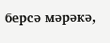берсә мәрәкә,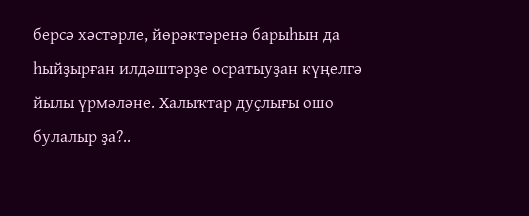берсә хәстәрле, йөрәктәренә барыһын да һыйҙырған илдәштәрҙе осратыуҙан күңелгә йылы үрмәләне. Халыҡтар дуҫлығы ошо булалыр ҙа?..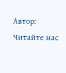Автор:
Читайте нас